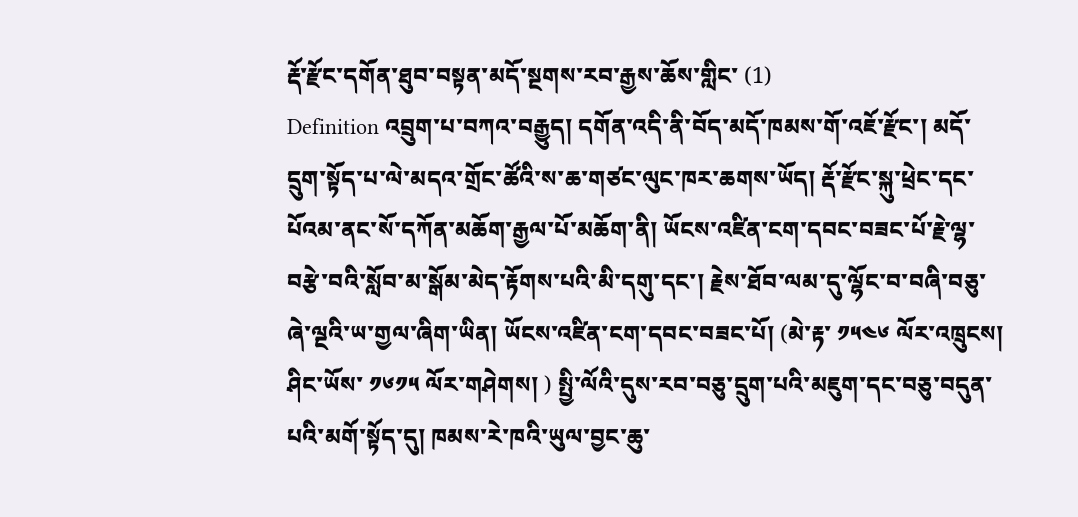རྡོ་རྫོང་དགོན་ཐུབ་བསྟན་མདོ་སྔགས་རབ་རྒྱས་ཆོས་གླིང་ (1)
Definition འབྲུག་པ་བཀའ་བརྒྱུད། དགོན་འདི་ནི་བོད་མདོ་ཁམས་གོ་འཇོ་རྫོང་། མདོ་དྲུག་སྟོད་པ་ལེ་མདའ་གྲོང་ཚོའི་ས་ཆ་གཙང་ལུང་ཁར་ཆགས་ཡོད། རྡོ་རྫོང་སྐུ་ཕྲེང་དང་པོའམ་ནང་སོ་དཀོན་མཆོག་རྒྱལ་པོ་མཆོག་ནི། ཡོངས་འཛིན་ངག་དབང་བཟང་པོ་རྗེ་ལྷ་བརྩེ་བའི་སློབ་མ་སྒོམ་མེད་རྟོགས་པའི་མི་དགུ་དང་། རྗེས་ཐོབ་ལམ་དུ་ལྷོང་བ་བཞི་བཅུ་ཞེ་ལྔའི་ཡ་གྱལ་ཞིག་ཡིན། ཡོངས་འཛིན་ངག་དབང་བཟང་པོ། (མེ་རྟ་ ༡༥༤༦ ལོར་འཁྲུངས། ཤིང་ཡོས་ ༡༦༡༥ ལོར་གཤེགས། ) སྤྱི་ལོའི་དུས་རབ་བཅུ་དྲུག་པའི་མཇུག་དང་བཅུ་བདུན་པའི་མགོ་སྟོད་དུ། ཁམས་རེ་ཁའི་ཡུལ་བྱང་ཆུ་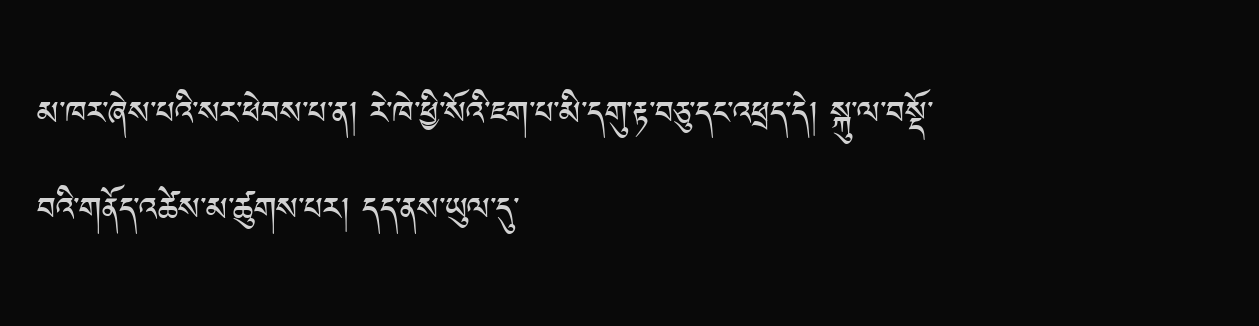མ་ཁར་ཞེས་པའི་སར་ཕེབས་པ་ན། རེ་ཁེ་ཕྱི་སོའི་ཇག་པ་མི་དགུ་རྟ་བཅུ་དང་འཕྲད་དེ། སྐུ་ལ་བསྡོ་བའི་གནོད་འཚེས་མ་ཚུགས་པར། དད་ནས་ཡུལ་དུ་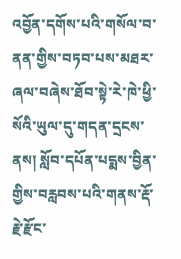འབྱོན་དགོས་པའི་གསོལ་བ་ནན་གྱིས་བཏབ་པས་མཐར་ཞལ་བཞེས་ཐོབ་སྟེ་རེ་ཁེ་ཕྱི་སོའི་ཡུལ་དུ་གདན་དྲངས་ནས། སློབ་དཔོན་པདྨས་བྱིན་གྱིས་བརླབས་པའི་གནས་རྡོ་རྗེ་རྫོང་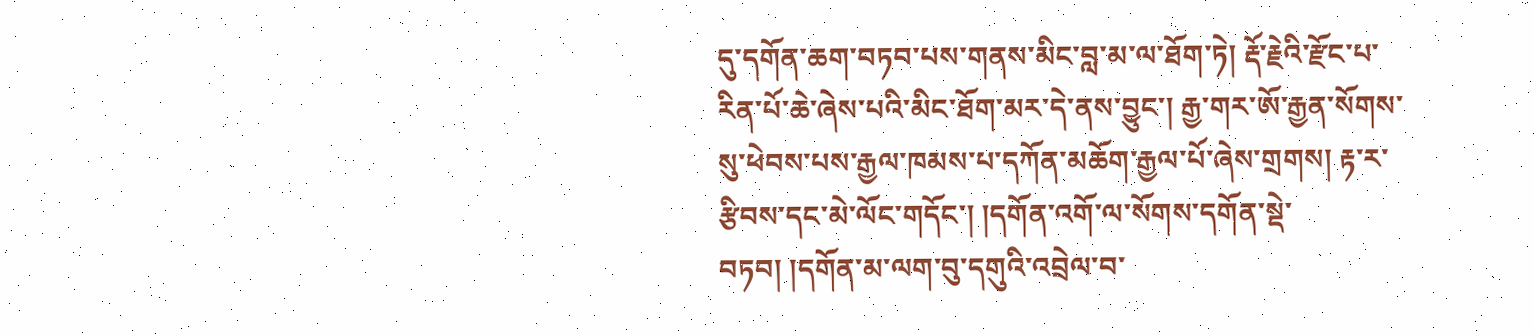དུ་དགོན་ཆག་བཏབ་པས་གནས་མིང་བླ་མ་ལ་ཐོག་ཏེ། རྡོ་རྗེའི་རྫོང་པ་རིན་པོ་ཆེ་ཞེས་པའི་མིང་ཐོག་མར་དེ་ནས་བྱུང་། རྒྱ་གར་ཨོ་རྒྱན་སོགས་སུ་ཕེབས་པས་རྒྱལ་ཁམས་པ་དཀོན་མཆོག་རྒྱལ་པོ་ཞེས་གྲགས། རྟ་ར་རྩིབས་དང་མེ་ལོང་གདོང་། །དགོན་འགོ་ལ་སོགས་དགོན་སྡེ་བཏབ། །དགོན་མ་ལག་བུ་དགུའི་འབྲེལ་བ་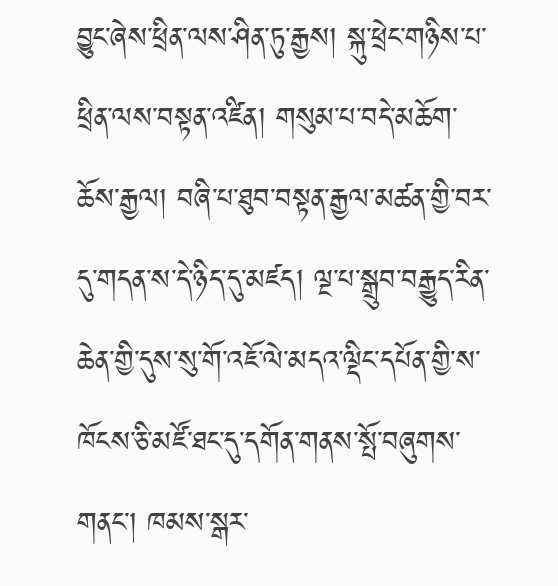བྱུང་ཞེས་ཕྲིན་ལས་ཤིན་ཏུ་རྒྱས། སྐུ་ཕྲེང་གཉིས་པ་ཕྲིན་ལས་བསྟན་འཛིན། གསུམ་པ་བདེ་མཆོག་ཆོས་རྒྱལ། བཞི་པ་ཐུབ་བསྟན་རྒྱལ་མཚན་གྱི་བར་དུ་གདན་ས་དེ་ཉིད་དུ་མཛད། ལྔ་པ་སྒྲུབ་བརྒྱུད་རིན་ཆེན་གྱི་དུས་སུ་གོ་འཇོ་ལེ་མདའ་ལྡིང་དཔོན་གྱི་ས་ཁོངས་ཅི་མཛོ་ཐང་དུ་དགོན་གནས་སྤོ་བཞུགས་གནང་། ཁམས་སྒར་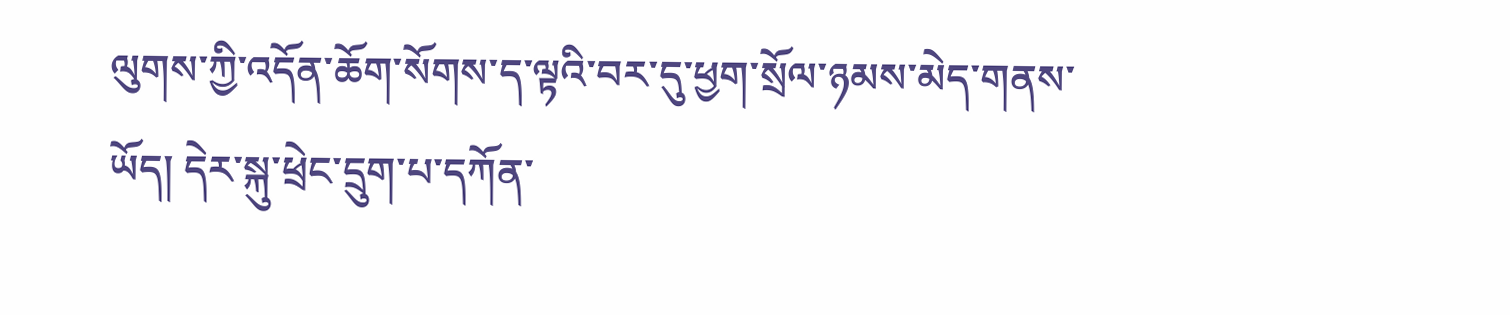ལུགས་ཀྱི་འདོན་ཆོག་སོགས་ད་ལྟའི་བར་དུ་ཕྱག་སྲོལ་ཉམས་མེད་གནས་ཡོད། དེར་སྐུ་ཕྲེང་དྲུག་པ་དཀོན་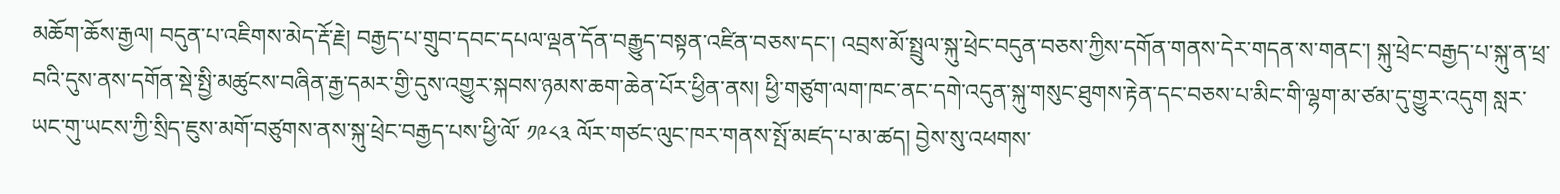མཆོག་ཆོས་རྒྱལ། བདུན་པ་འཇིགས་མེད་རྡོ་རྗེ། བརྒྱད་པ་གྲུབ་དབང་དཔལ་ལྡན་དོན་བརྒྱུད་བསྟན་འཛིན་བཅས་དང་། འབྲས་མོ་སྤྲུལ་སྐུ་ཕྲེང་བདུན་བཅས་ཀྱིས་དགོན་གནས་དེར་གདན་ས་གནང་། སྐུ་ཕྲེང་བརྒྱད་པ་སྐུ་ན་ཕྲ་བའི་དུས་ནས་དགོན་སྡེ་སྤྱི་མཚུངས་བཞིན་རྒྱ་དམར་གྱི་དུས་འགྱུར་སྐབས་ཉམས་ཆག་ཆེན་པོར་ཕྱིན་ནས། ཕྱི་གཙུག་ལག་ཁང་ནང་དགེ་འདུན་སྐུ་གསུང་ཐུགས་རྟེན་དང་བཅས་པ་མིང་གི་ལྷག་མ་ཙམ་དུ་གྱུར་འདུག སླར་ཡང་གུ་ཡངས་ཀྱི་སྲིད་ཇུས་མགོ་བཙུགས་ནས་སྐུ་ཕྲེང་བརྒྱད་པས་ཕྱི་ལོ་ ༡༩༨༣ ལོར་གཙང་ལུང་ཁར་གནས་སྤོ་མཛད་པ་མ་ཚད། བྱེས་སུ་འཕགས་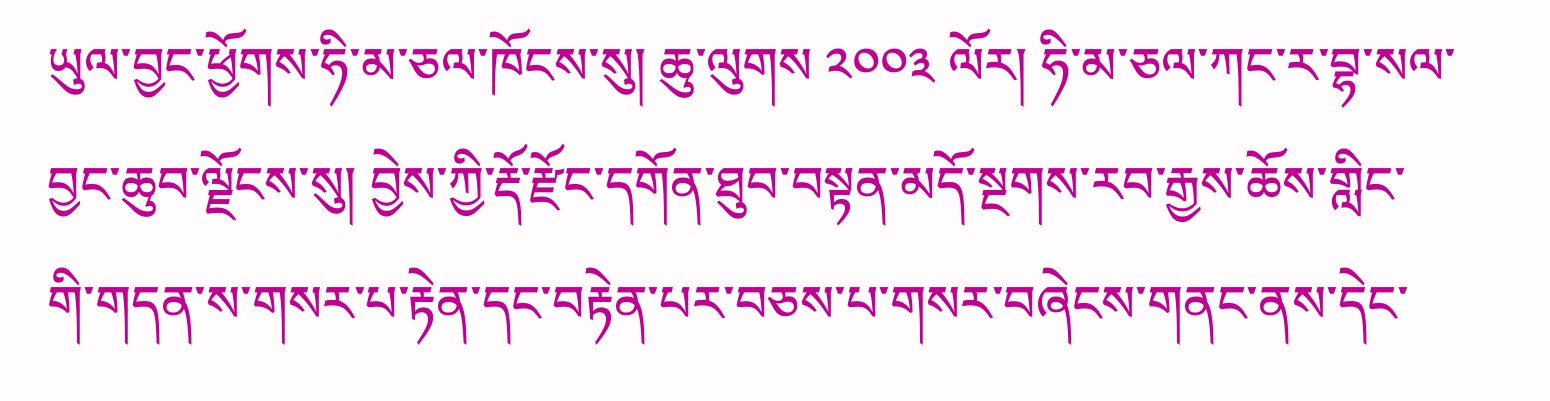ཡུལ་བྱང་ཕྱོགས་ཧི་མ་ཅལ་ཁོངས་སུ། ཆུ་ལུགས ༢༠༠༣ ལོར། ཧི་མ་ཅལ་ཀང་ར་བྷ་སལ་བྱང་ཆུབ་ལྗོངས་སུ། བྱེས་ཀྱི་རྡོ་རྫོང་དགོན་ཐུབ་བསྟན་མདོ་སྔགས་རབ་རྒྱས་ཆོས་གླིང་གི་གདན་ས་གསར་པ་རྟེན་དང་བརྟེན་པར་བཅས་པ་གསར་བཞེངས་གནང་ནས་དེང་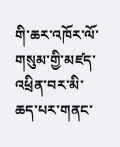གི་ཆར་འཁོར་ལོ་གསུམ་གྱི་མཛད་འཕྲིན་བར་མི་ཆད་པར་གནང་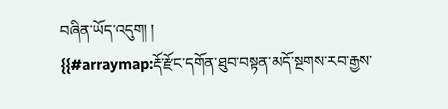བཞིན་ཡོད་འདུག། །
{{#arraymap:རྡོ་རྫོང་དགོན་ཐུབ་བསྟན་མདོ་སྔགས་རབ་རྒྱས་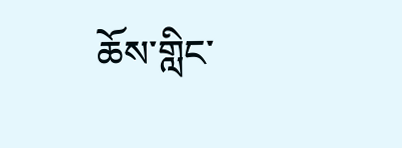ཆོས་གླིང་